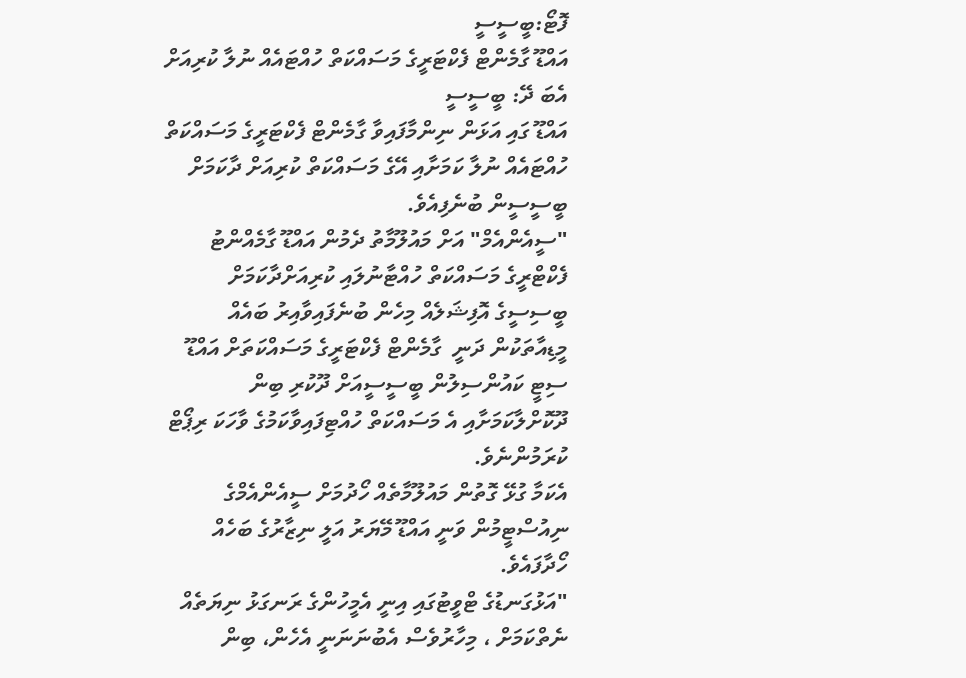ފޮޓޯ:ބީސީސީ
އައްޑޫ ގާމެންޓް ފެކްޓަރީގެ މަސައްކަތް ހުއްޓައެއް ނުލާ ކުރިއަށް އެބަ ދޭ: ބީސީސީ
އައްޑޫ ގައި އަޅަން ނިންމާފައިވާ ގާމެންޓް ފެކްޓަރީގެ މަސައްކަތް ހުއްޓައެއް ނުލާ ކަމަށާއި އޭގެ މަސައްކަތް ކުރިއަށް ދާކަމަށް ބީސީސީން ބުނެފިއެވެ.
"ސީއެންއެމް" އަށް މައުލޫމާތު ދެމުން އައްޑޫ ގާމެއްންޓު ފެކްޓްރީގެ މަސައްކަތް ހުއްޓާނުލައި ކުރިއަށްދާކަމަށް ބީސިސީގެ އޮފިޝަލެއް މިހެން ބުނެފައިވާއިރު ބައެއް މީޑިއާތަކުން ދަނީ  ގާމެންޓް ފެކްޓަރީގެ މަސައްކަތަށް އައްޑޫ ސިޓީ ކައުންސިލުން ބީސީސީއަށް ދޫކުރި ބިން ދޫކޮށްލާކަމަށާއި އެ މަސައްކަތް ހުއްޓިފައިވާކަމުގެ ވާހަކަ ރިޕޯޓް ކުރަމުންނެވެ.
އެކަމާ ގުޅޭ ގޮތުން މައުލޫމާތެއް ހޯދުމަށް ސީއެންއެމްގެ ނިއުސްޓީމުން ވަނީ އައްޑޫ މޭޔަރު އަލީ ނިޒާރުގެ ބަހެއް ހޯދާފައެވެ.
"އަޅުގަނޑުގެ ޓްވީޓުގައި އިނީ އެމީހުންގެ ރަނގަޅު ނިޔަތެއް ނެތްކަމަށް ، މިހާރުވެސް އެބުނަނަނީ އެހެން، ބިން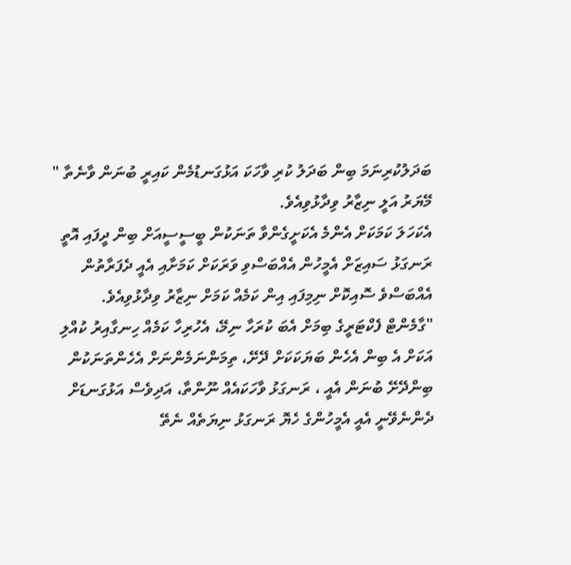ބަދަލުކުރިނަމަ ބިން ބަދަލު ކުރި ވާހަކަ އަޅުގަނޑުމެން ކައިރީ ބުނަން ވާނެތާ " މޭޔަރު އަލީ ނިޒާރު ވިދާޅުވިއެވެ.
އެކަހަލަ ކަމަކަށް އެންމެ އެކަށީގެންވާ ތަނަކުން ބީސީސީއަށް ބިން ދީފައި އޮތީ ރަނގަޅު ސައިޒަށް އެމީހުން އެއްބަސްވި ވަރަކަށް ކަމަށާއި އެއީ ދެފަރާތުން އެއްބަސްވެ ސޮއިކޮށް ނިމިފައި އިން ކަމެއް ކަމަށް ނިޒާރު ވިދާޅުވިއެވެ.
"ގާމެންޓް ފެކްޓަރީގެ ބިމަށް އެބަ ކުރަހާ ނިމޭ، އެހުރިހާ ކަމެއް ހިނގާއިރު ކުއްލި އަކަށް އެ ބިން އެހެން ބަޔަކަކަށް ދޭށޭ، ތިމަންނަމެންނަށް އެހެންތަނަކުން ބިންދޭށޭ ބުނަން އެއީ ، ރަނގަޅު ވާހަކައެއް ނޫންތާ، އަދިވެސް އަޅުގަނޑަށް ދެންނެވޭނީ އެއީ އެމީހުންގެ ހެޔޮ ރަނގަޅު ނިޔަތެއް ނެތޭ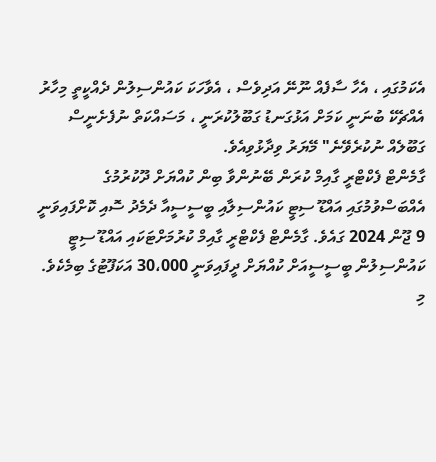އެކަމުގައި ، އެހާ ސާފެއް ނޫނޭ އަދިވެސް ، އެވާހަކަ ކައުންސިލުން ދެއްކީތީ މިހާރު އެއްޗެކޭ ބުނަނީ ކަމަށް އަޅުގަނޑު ގަބޫލުކުރަނީ ، މަސައްކަތް ނުފެށެނީސް ގަބޫލެއް ނުކުރެވޭނެ" މޭޔަރު ވިދާޅުވިއެވެ.
ގާމެންޓް ފެކްޓްރީ ގާއިމް ކުރަން ބޭނުންވާ ބިން ކުއްޔަށް ދޫކުރުމުގެ އެއްބަސްވުމުގައި އައްޑޫ ސިޓީ ކައުންސިލާއި ބީސީސީއާ ދެމެދު ސޮއި ކޮށްފައިވަނީ 9 ޖޫން 2024 ގައެވެ. ގާމެންޓް ފެކްޓްރީ ގާއިމް ކުރުމަށްޓަކައި އައްޑޫ ސިޓީ ކައުންސިލުން ބީސީސީއަށް ކުއްޔަށް ދީފައިވަނީ 30،000 އަކަފޫޓުގެ ބިމެކެވެ.
މި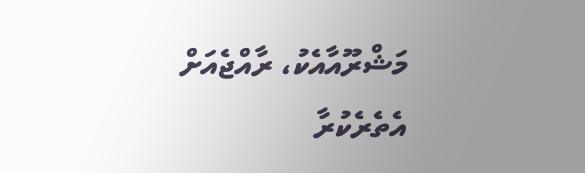މަޝްރޫއާއެކު، ރާއްޖެއަށް އެތެރެކުރާ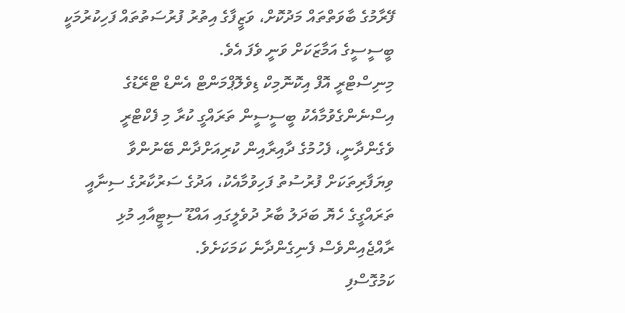ފޭރާމުގެ ބާވަތްތައް މަދުކޮށް، ވަޒީފާގެ އިތުރު ފުރުސަތުތައް ފަހިކުރުމަކީ ބީސީސީގެ އަމާޒަކަށް ވަނީ ވެފަ އެވެ.
މިނިސްޓްރީ އޮފް އިކޮނޮމިކް ޑިވެލޮޕްމަންޓް އެންޑް ޓްރޭޑުގެ އިސްނެންގެވުމާއެކު ބީސީސީން ތަރައްގީ ކުރާ މި ފެކްޓްރީ ވެގެންދާނީ، ފެހުމުގެ ދާއިރާއިން ކުރިއަށްދާން ބޭނުންވާ ވިޔަފާރިތަކަށް ފުރުސުތު ފަހިވުމާއެކު، އަދުގެ ސަރުކާރުގެ ސިނާއީ ތަރައްގީގެ ހެޔޮ ބަދަލު ބާރު ދުވެލީގައި އައްޑޫ ސިޓީއާއި މުޅި ރާއްޖެއިންވެސް ފެނިގެންދާނެ ކަމަކަށެވެ.
ކަމުގޮސްފި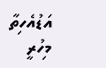އަޑުއެހިތާ މިހުރީ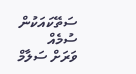ސަތޭކައަކުން ސުމެއް
ވަރަށް ސަލާމް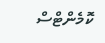ކޮމެންޓްސް